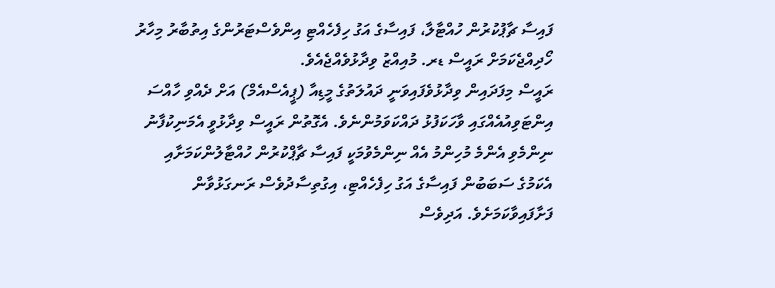ފައިސާ ޗާޕުކުރުން ހުއްޓާލާ، ފައިސާގެ އަގު ހިފެހެއްޓި އިންވެސްޓަރުންގެ އިތުބާރު މިހާރު ހޯދިއްޖެކަމަށް ރައީސް ޑރ. މުއިއްޒު ވިދާޅުވެއްޖެއެވެ.
ރައީސް މިފަދައިން ވިދާޅުވެފައިވަނީ ދައުލަތުގެ މީޑިއާ (ޕީއެސްއެމް) އަށް ދެއްވި ހާއްސަ އިންޓަވިއުއެއްގައި ވާހަކަފުޅު ދައްކަވަމުންނެވެ. އެގޮތުން ރައީސް ވިދާޅުވީ އެމަނިކުފާނު ނިންމެވި އެންމެ މުހިންމު އެއް ނިންމެވުމަކީ ފައިސާ ޗާޕްކުރުން ހުއްޓާލުންކަމަށާއި އެކަމުގެ ސަބަބުން ފައިސާގެ އަގު ހިފެހެއްޓި، އިގުތިސާދުވެސް ރަނގަޅުވާން ފަށާފައިވާކަމަށެވެ. އަދިވެސް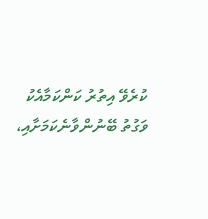ކުރެވޭ އިތުރު ކަންކަމާއެކު ވަގުތު ބޭނުންވާނެކަމަށާއި،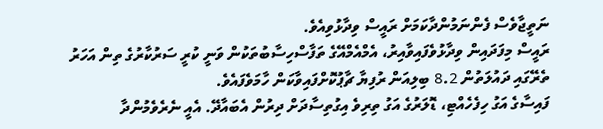ނަތީޖާވެސް ފެންނަމުންދާކަމަށް ރައީސް ވިދާޅުވިއެވެ.
ރައީސް މިފަދައިން ވިދާޅުވެފައިވާއިރު، އެމްއެމްއޭގެ ތަފާސްހިސާބުތަކުން ވަނީ ކުރީ ސަރުކާރުގެ ތިން އަހަރު ތެރޭގައި ދައުލަތުން 8.2 ބިލިއަން ރުފިޔާ ޗާޕުކޮށްފައިވާކަން ހާމަވެފައެވެ.
ފައިސާގެ އަގު ހިފެހެއްޓި، ޑޮލަރުގެ އަގު ތިރިވެ އިގުތިސާދަށް ދިރުން އެބައާދޭ. އެއީ ނެރެވެމުންދާ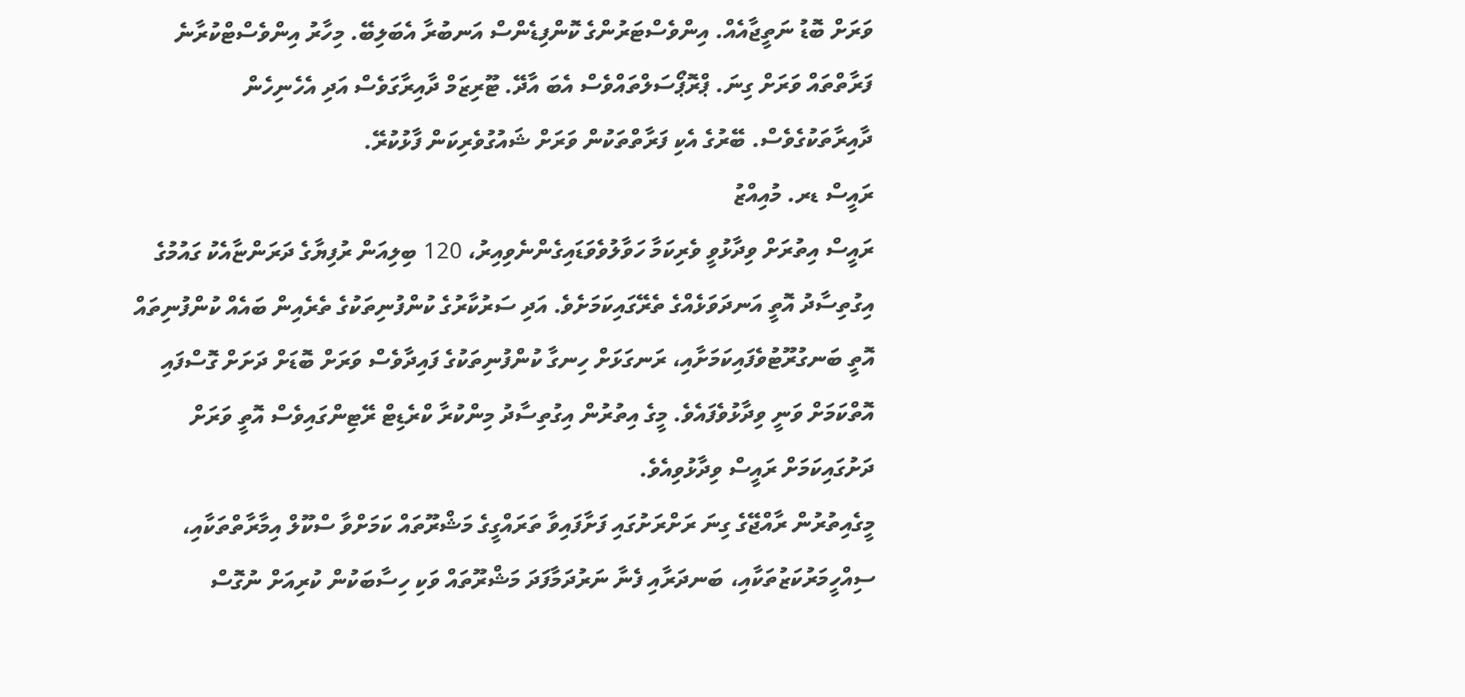ވަރަށް ބޮޑު ނަތީޖާއެއް. އިންވެސްޓަރުންގެ ކޮންފިޑެންސް އަނބުރާ އެބަލިބޭ. މިހާރު އިންވެސްޓްކުރާނެ ފަރާތްތައް ވަރަށް ގިނަ. ޕްރޮޕޯސަލްތައްވެސް އެބަ އާދޭ. ޓޫރިޒަމް ދާއިރާގަވެސް އަދި އެހެނިހެން ދާއިރާތަކުގެވެސް. ބޭރުގެ އެކި ފަރާތްތަކުން ވަރަށް ޝައުގުވެރިކަން ފާޅުކުރޭ.
ރައީސް ޑރ. މުއިއްޒު
ރައީސް އިތުރަށް ވިދާޅުވީ ވެރިކަމާ ހަވާލުވެވަޑައިގެންނެވިއިރު، 120 ބިލިއަން ރުފިޔާގެ ދަރަންޏާއެކު ގައުމުގެ އިގުތިސާދު އޮތީ އަނދަވަޅެއްގެ ތެރޭގައިކަމަށެވެ. އަދި ސަރުކާރުގެ ކުންފުނިތަކުގެ ތެރެއިން ބައެއް ކުންފުނިތައް އޮތީ ބަނގުރޫޓުވެފައިކަމަށާއި، ރަނގަޅަށް ހިނގާ ކުންފުނިތަކުގެ ފައިދާވެސް ވަރަށް ބޮޑަށް ދަށަށް ގޮސްފައި އޮތްކަމަށް ވަނީ ވިދާޅުވެފައެވެ. މީގެ އިތުރުން އިގުތިސާދު މިންކުރާ ކްރެޑިޓް ރޭޓިންގައިވެސް އޮތީ ވަރަށް ދަށުގައިކަމަށް ރައީސް ވިދާޅުވިއެވެ.
މީގެއިތުރުން ރާއްޖޭގެ ގިނަ ރަށްރަށުގައި ފަށާފައިވާ ތަރައްގީގެ މަޝްރޫތައް ކަމަށްވާ ސްކޫލް އިމާރާތްތަކާއި، ސިއްހީމަރުކަޒުތަކާއި، ބަނދަރާއި ފެނާ ނަރުދަމާފަދަ މަޝްރޫތައް ވަކި ހިސާބަކުން ކުރިއަށް ނުގޮސް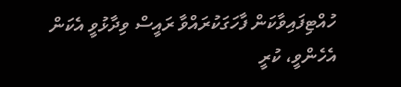ހުއްޓިފައިވާކަން ފާހަގަކުރައްވާ ރައީސް ވިދާޅުވީ އެކަން އެހެންވީ، ކުރީ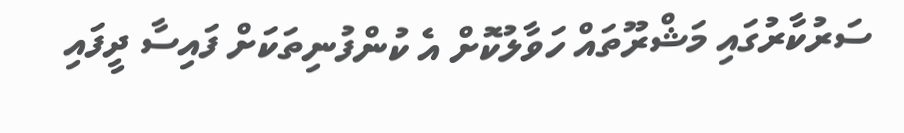ސަރުކާރުގައި މަޝްރޫތައް ހަވާލުކޮށް އެ ކުންފުނިތަކަށް ފައިސާ ދީފައި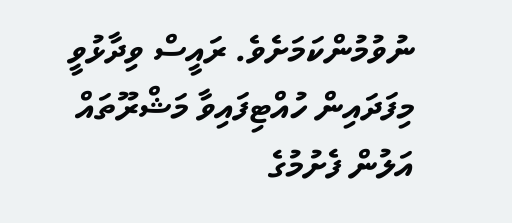ނުވުމުންކަމަށެވެ. ރައީސް ވިދާޅުވީ މިފަދައިން ހުއްޓިފައިވާ މަޝްރޫތައް އަލުން ފެށުމުގެ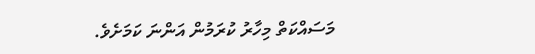މަސައްކަތް މިހާރު ކުރަމުން އަންނަ ކަމަށެވެ.